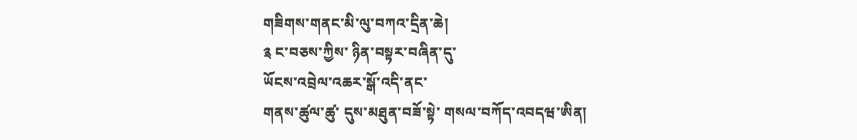གཟིགས་གནང་མི་ལུ་བཀའ་དྲིན་ཆེ།
༉ ང་བཅས་ཀྱིས་ ཉིན་བསྟར་བཞིན་དུ་
ཡོངས་འབྲེལ་འཆར་སྒོ་འདི་ནང་
གནས་ཚུལ་ཚུ་ དུས་མཐུན་བཟོ་སྟེ་ གསལ་བཀོད་འབདཝ་ཨིན།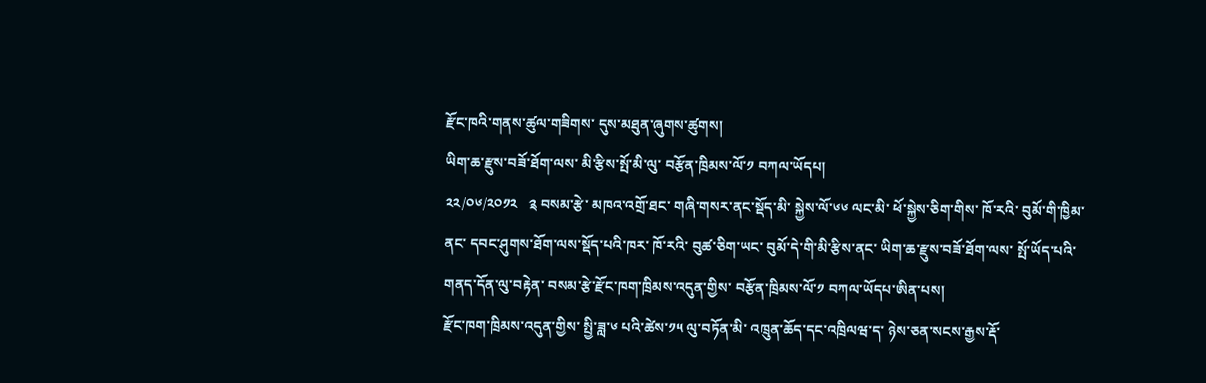རྫོང་ཁའི་གནས་ཚུལ་གཟིགས་ དུས་མཐུན་ཞུགས་ཚུགས།
ཡིག་ཆ་རྫུས་བཟོ་ཐོག་ལས་ མི་རྩིས་སྤོ་མི་ལུ་ བརྩོན་ཁྲིམས་ལོ་༡ བཀལ་ཡོདཔ།
༢༢/༠༦/༢༠༡༢   ༉ བསམ་རྩེ་ མཁའ་འགྲོ་ཐང་ གཞི་གསར་ནང་སྡོད་མི་ སྐྱེས་ལོ་༦༦ ལང་མི་ ཕོ་སྐྱེས་ཅིག་གིས་ ཁོ་རའི་ བུམོ་གི་ཁྱིམ་ནང་ དབང་ཤུགས་ཐོག་ལས་སྡོད་པའི་ཁར་ ཁོ་རའི་ བུཚ་ཅིག་ཡང་ བུམོ་དེ་གི་མི་རྩིས་ནང་ ཡིག་ཆ་རྫུས་བཟོ་ཐོག་ལས་ སྤོ་ཡོད་པའི་གནད་དོན་ལུ་བརྟེན་ བསམ་རྩེ་རྫོང་ཁག་ཁྲིམས་འདུན་གྱིས་ བརྩོན་ཁྲིམས་ལོ་༡ བཀལ་ཡོདཔ་ཨིན་པས།
རྫོང་ཁག་ཁྲིམས་འདུན་གྱིས་ སྤྱི་ཟླ་༦ པའི་ཚེས་༡༥ ལུ་བཏོན་མི་ འཁྲུན་ཆོད་དང་འཁྲིལཝ་ད་ ཉེས་ཅན་སངས་རྒྱས་རྡོ་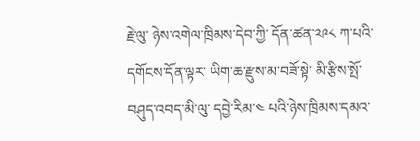རྗེ་ལུ་ ཉེས་འགེལ་ཁྲིམས་དེབ་ཀྱི་ དོན་ཚན་༢༩༨ ཀ་པའི་དགོངས་དོན་ལྟར་ ཡིག་ཆ་རྫུས་མ་བཟོ་སྟེ་ མི་རྩིས་སྤོ་བཤུད་འབད་མི་ལུ་ དབྱེ་རིམ་༤ པའི་ཉེས་ཁྲིམས་དམའ་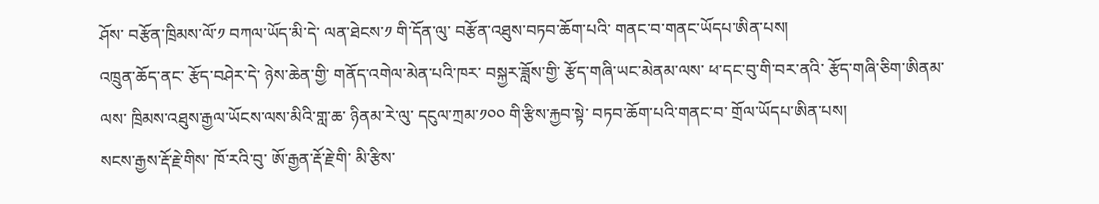ཤོས་ བརྩོན་ཁྲིམས་ལོ་༡ བཀལ་ཡོད་མི་དེ་ ལན་ཐེངས་༡ གི་དོན་ལུ་ བརྩོན་འཐུས་བཏབ་ཆོག་པའི་ གནང་བ་གནང་ཡོདཔ་ཨིན་པས།
འཁྲུན་ཆོད་ནང་ རྩོད་བཤེར་དེ་ ཉེས་ཆེན་གྱི་ གནོད་འགེལ་མེན་པའི་ཁར་ བསྐྱར་ཟློས་གྱི་ རྩོད་གཞི་ཡང་མེནམ་ལས་ ཕ་དང་བུ་གི་བར་ནའི་ རྩོད་གཞི་ཅིག་ཨིནམ་ལས་ ཁྲིམས་འཐུས་རྒྱལ་ཡོངས་ལས་མིའི་གླ་ཆ་ ཉིནམ་རེ་ལུ་ དངུལ་ཀྲམ་༡༠༠ གི་རྩིས་རྐྱབ་སྟེ་ བཏབ་ཆོག་པའི་གནང་བ་ གྲོལ་ཡོདཔ་ཨིན་པས།
སངས་རྒྱས་རྡོ་རྗེ་གིས་ ཁོ་རའི་བུ་ ཨོ་རྒྱན་རྡོ་རྗེ་གི་ མི་རྩིས་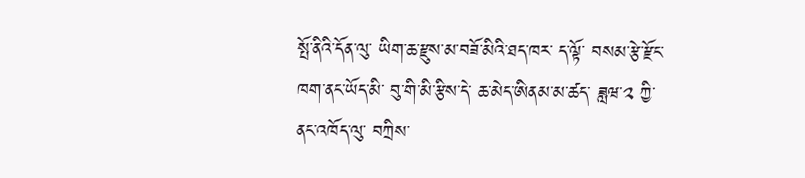སྤོ་ནིའི་དོན་ལུ་ ཡིག་ཆ་རྫུས་མ་བཟོ་མིའི་ཐད་ཁར་ ད་ལྟོ་ བསམ་རྩེ་རྫོང་ཁག་ནང་ཡོད་མི་ བུ་གི་མི་རྩིས་དེ་ ཆ་མེད་ཨིནམ་མ་ཚད་ ཟླཝ་༢ ཀྱི་ནང་འཁོད་ལུ་ བཀྲིས་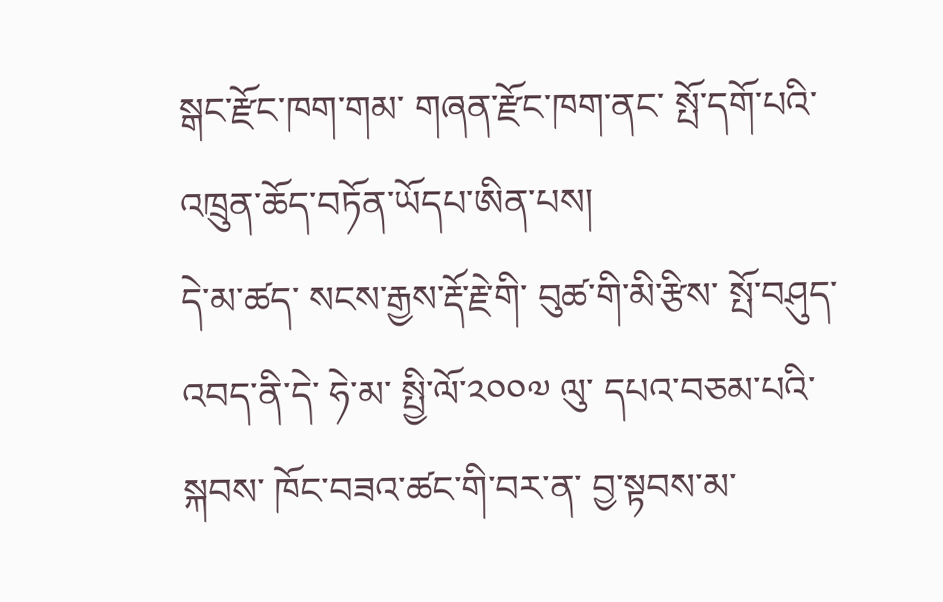སྒང་རྫོང་ཁག་གམ་ གཞན་རྫོང་ཁག་ནང་ སྤོ་དགོ་པའི་ འཁྲུན་ཆོད་བཏོན་ཡོདཔ་ཨིན་པས།
དེ་མ་ཚད་ སངས་རྒྱས་རྡོ་རྗེ་གི་ བུཚ་གི་མི་རྩིས་ སྤོ་བཤུད་འབད་ནི་དེ་ ཧེ་མ་ སྤྱི་ལོ་༢༠༠༧ ལུ་ དཔའ་བཅམ་པའི་སྐབས་ ཁོང་བཟའ་ཚང་གི་བར་ན་ བྱ་སྟབས་མ་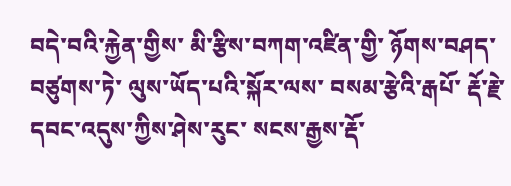བདེ་བའི་རྐྱེན་གྱིས་ མི་རྩིས་བཀག་འཛིན་གྱི་ ཉོགས་བཤད་བཙུགས་ཏེ་ ལུས་ཡོད་པའི་སྐོར་ལས་ བསམ་རྩེའི་རྒཔོ་ རྡོ་རྗེ་དབང་འདུས་ཀྱིས་ཤེས་རུང་ སངས་རྒྱས་རྡོ་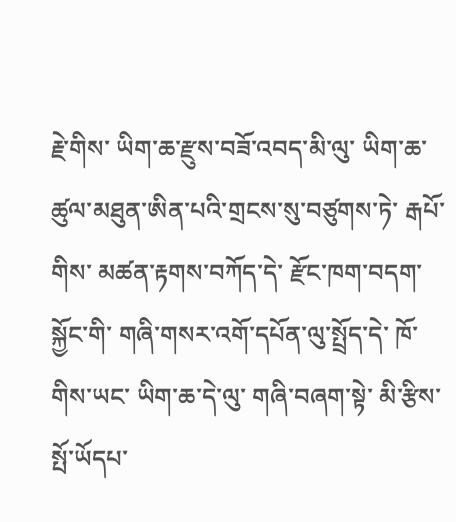རྗེ་གིས་ ཡིག་ཆ་རྫུས་བཟོ་འབད་མི་ལུ་ ཡིག་ཆ་ཚུལ་མཐུན་ཨིན་པའི་གྲངས་སུ་བཙུགས་ཏེ་ རྒཔོ་གིས་ མཚན་རྟགས་བཀོད་དེ་ རྫོང་ཁག་བདག་སྐྱོང་གི་ གཞི་གསར་འགོ་དཔོན་ལུ་སྤྲོད་དེ་ ཁོ་གིས་ཡང་ ཡིག་ཆ་དེ་ལུ་ གཞི་བཞག་སྟེ་ མི་རྩིས་སྤོ་ཡོདཔ་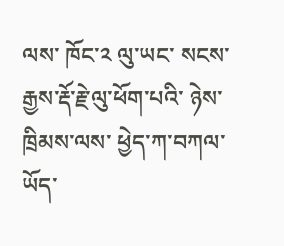ལས་ ཁོང་༢ ལུ་ཡང་ སངས་རྒྱས་རྡོ་རྗེ་ལུ་ཕོག་པའི་ ཉེས་ཁྲིམས་ལས་ ཕྱེད་ཀ་བཀལ་ཡོད་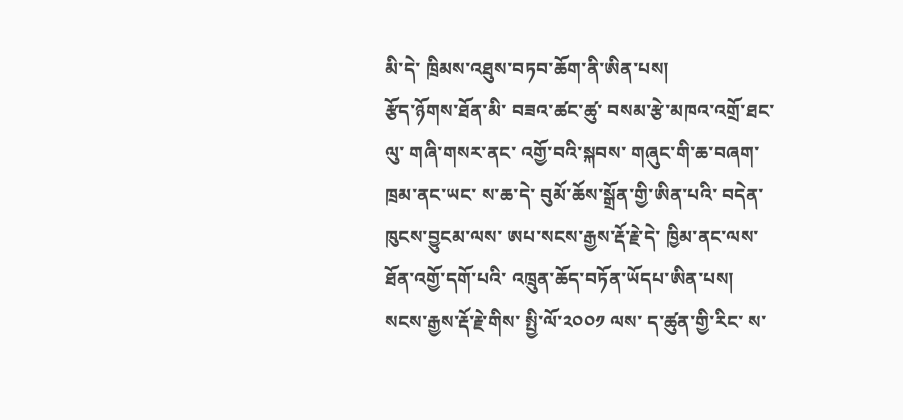མི་དེ་ ཁྲིམས་འཐུས་བཏབ་ཆོག་ནི་ཨིན་པས།
རྩོད་ཉོགས་ཐོན་མི་ བཟའ་ཚང་ཚུ་ བསམ་རྩེ་མཁའ་འགྲོ་ཐང་ལུ་ གཞི་གསར་ནང་ འགྱོ་བའི་སྐབས་ གཞུང་གི་ཆ་བཞག་ཁྲམ་ནང་ཡང་ ས་ཆ་དེ་ བུམོ་ཆོས་སྒྲོན་གྱི་ཨིན་པའི་ བདེན་ཁུངས་བྱུངམ་ལས་ ཨཔ་སངས་རྒྱས་རྡོ་རྗེ་དེ་ ཁྱིམ་ནང་ལས་ ཐོན་འགྱོ་དགོ་པའི་ འཁྲུན་ཆོད་བཏོན་ཡོདཔ་ཨིན་པས།
སངས་རྒྱས་རྡོ་རྗེ་གིས་ སྤྱི་ལོ་༢༠༠༡ ལས་ ད་ཚུན་གྱི་རིང་ ས་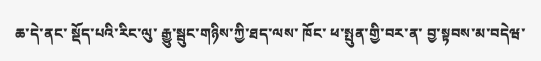ཆ་དེ་ནང་ སྡོད་པའི་རིང་ལུ་ རྒྱུ་སྦུང་གཉིས་ཀྱི་ཐད་ལས་ ཁོང་ ཕ་སྤུན་གྱི་བར་ན་ བྱ་སྟབས་མ་བདེཝ་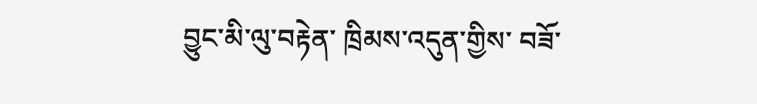བྱུང་མི་ལུ་བརྟེན་ ཁྲིམས་འདུན་གྱིས་ བཟོ་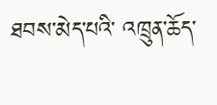ཐབས་མེད་པའི་ འཁྲུན་ཆོད་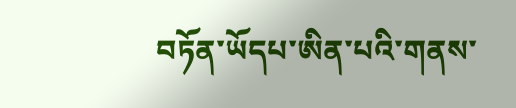བཏོན་ཡོདཔ་ཨིན་པའི་གནས་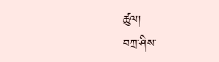ཚུལ།
བཀྲ་ཤིས་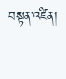བསྟན་འཛིན།